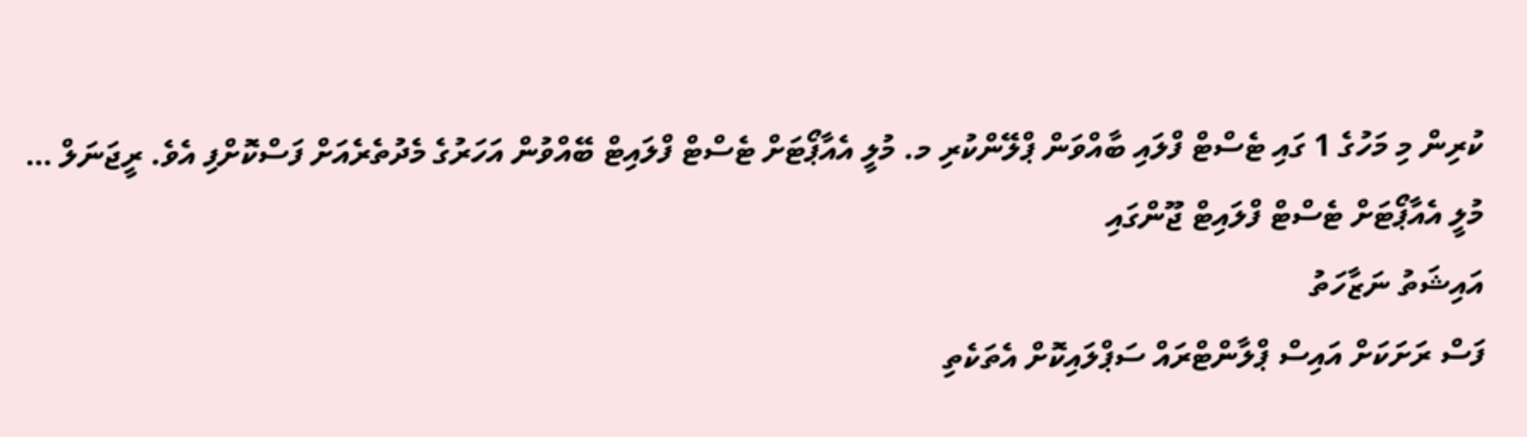ކުރިން މި މަހުގެ 1 ގައި ޓެސްޓް ފްލައި ބާއްވަން ޕްލޭންކުރި މ. މުލީ އެއާޕޯޓަށް ޓެސްޓް ފްލައިޓް ބޭއްވުން އަހަރުގެ މެދުތެރެއަށް ފަސްކޮށްފި އެވެ. ރީޖަނަލް …
މުލީ އެއާޕޯޓަށް ޓެސްޓް ފްލައިޓް ޖޫންގައި
އައިޝަތު ނަޒާހަތު
ފަސް ރަށަކަށް އައިސް ޕްލާންޓްރައް ސަޕްލައިކޮށް އެތަކެތި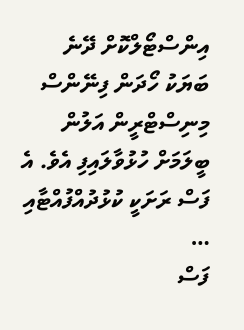އިންސްޓޯލްކޮށް ދޭނެ ބަޔަކު ހޯދަން ފިނޭންސް މިނިސްޓްރީން އަލުން ބީލަމަށް ހުޅުވާލައިފި އެވެ. އެ ފަސް ރަށަކީ ކުޅުދުއްފުއްޓާއި …
ފަސް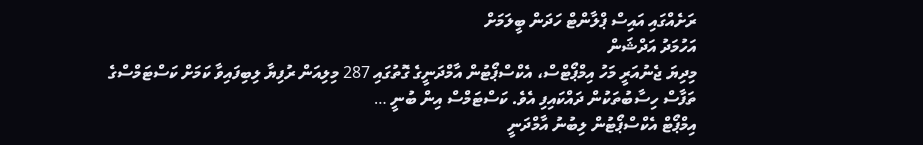ރަށެއްގައި އައިސް ޕްލާންޓް ހަދަން ބީލަމަށް
އަހުމަދު އަދްޝަން
މިދިޔަ ޖެނުއަރީ މަހު އިމްޕޯޓްސް، އެކްސްޕޯޓުން އާމްދަނީގެ ގޮތުގައި 287 މިލިއަން ރުފިޔާ ލިބިފައިވާ ކަމަށް ކަސްޓަމްސްގެ ތަފާސް ހިސާބުތަކުން ދައްކައިފި އެވެ. ކަސްޓަމްސް އިން ބުނީ …
އިމްޕޯޓް އެކްސްޕޯޓުން ލިބުނު އާމްދަނީ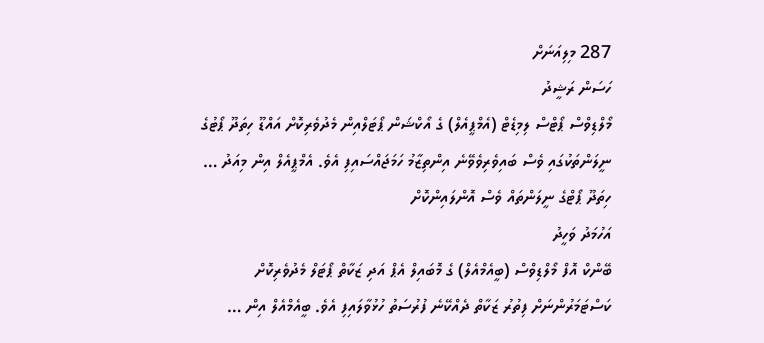287 މިލިއަނަށް
ހަސަން ރަޝީދު
މޯލްޑިވްސް ޕޯޓްސް ލިމިޑެޓް (އެމްޕީއެލް) ގެ އޯކްޝަން ޕޯޓަލްއިން މެދުވެރިކޮށް އައްޑޫ ހިތަދޫ ޕޯޓުގެ ނީލަންތަކުގައި ވެސް ބައިވެރިވެވޭނެ އިންތިޒާމު ހަމަޖައްސައިފި އެވެ. އެމްޕީއެލް އިން މިއަދު …
ހިތަދޫ ޕޯޓްގެ ނީލަންތައް ވެސް އޮންލައިންކޮށް
އަހުމަދު ވަހީދު
ބޭންކް އޮފް މޯލްޑިވްސް (ބީއެމްއެލް) ގެ މޮބައިލް އެޕް އަދި ޒަކާތް ޕޯޓަލް މެދުވެރިކޮށް ކަސްޓަމަރުންނަށް ފިތުރު ޒަކާތް ދެއްކޭނެ ފުރުސަތު ހުޅުވާލައިފި އެވެ. ބީއެމްއެލް އިން …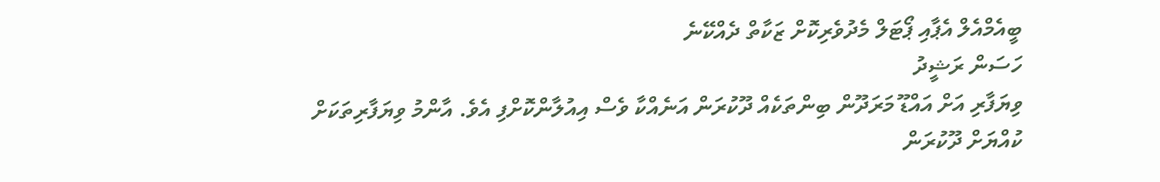ބީއެމްއެލް އެޕާއި ޕޯޓަލް މެދުވެރިކޮށް ޒަކާތް ދެއްކޭނެ
ހަސަން ރަޝީދު
ވިޔަފާރި އަށް އައްޑޫ މަރަދޫން ބިންތަކެއް ދޫކުރަން އަނެއްކާ ވެސް އިއުލާންކޮށްފި އެވެ. އާންމު ވިޔަފާރިތަކަށް ކުއްޔަށް ދޫކުރަން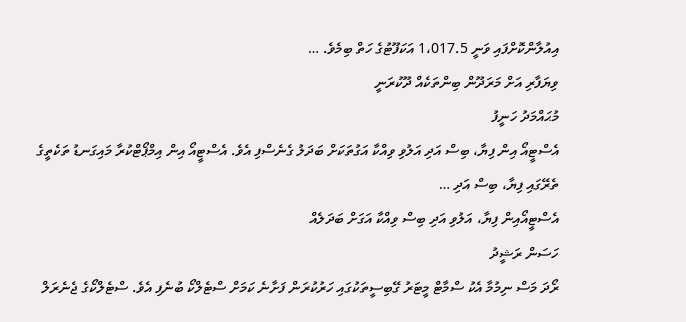އިއުލާންކޮށްފައި ވަނީ 1،017.5 އަކަފޫޓުގެ ހަތް ބިމެވެ. …
ވިޔަފާރި އަށް މަރަދޫން ބިންތަކެއް ދޫކުރަނީ
މުޙައްމަދު ހަނީފު
އެސްޓީއޯ އިން ފިޔާ، ބިސް އަދި އަލުވި ވިއްކާ އަގުތަކަށް ބަދަލު ގެނެސްފި އެވެ. އެސްޓީއޯ އިން އިމްޕޯޓްކުރާ މައިގަނޑު ތަކެތީގެ ތެރޭގައި ފިޔާ، ބިސް އަދި …
އެސްޓީއޯއިން ފިޔާ، އަލުވި އަދި ބިސް ވިއްކާ އަގަށް ބަދަލެއް
ހަސަން ރަޝީދު
ރޯދަ މަސް ނިމުމާ އެކު ސްމާޓް މީޓަރު ގޭބިސީތަކުގައި ހަރުކުރަން ފަށާނެ ކަމަށް ސްޓެލްކޯ ބުނެފި އެވެ. ސްޓެލްކޯގެ ޖެނެރަލް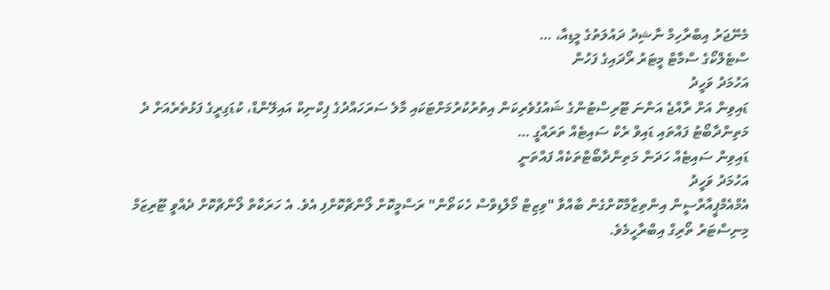މެނޭޖަރު އިބްރާހިމް ނާޝިދު ދައުލަތުގެ މީޑިއާ، …
ސްޓެލްކޯގެ ސްމާޓް މީޓަރު ރޯދައިގެ ފަހުން
އަހުމަދު ވަހީދު
ޑައިވިން އަށް ރާއްޖެ އަންނަ ޓޫރިސްޓުންގެ ޝައުގުވެރިކަން އިތުރުކުރުމަށްޓަކައި މާލެ ސަރަހައްދުގެ ޕިކްނިކް އައިލޭންޑް، ކުޑަގިރީގެ ފަޅުތެރެއަށް ދެ މަތިންދާބޯޓު ފައްތައި ޑައިވް ރެކް ސައިޓެއް ތަރައްގީ …
ޑައިވިން ސައިޓެއް ހަދަން މަތިންދާބޯޓްތަކެއް ފައްތަނީ
އަހުމަދު ވަހީދު
އެމްއެމްޕީއާރްސީން އިންތިޒާމްކޮށްގެން ބާއްވާ "ވިޒިޓް މޯލްޑިވްސް ހެކަތޯން" ރަސްމީކޮށް ލޯންޗްކޮށްފި އެވެ. އެ ހަރަކާތް ލޯންޗްކޮށް ދެއްވީ ޓޫރިޒަމް މިނިސްޓަރު ތޯރިގް އިބްރާހީމެވެ.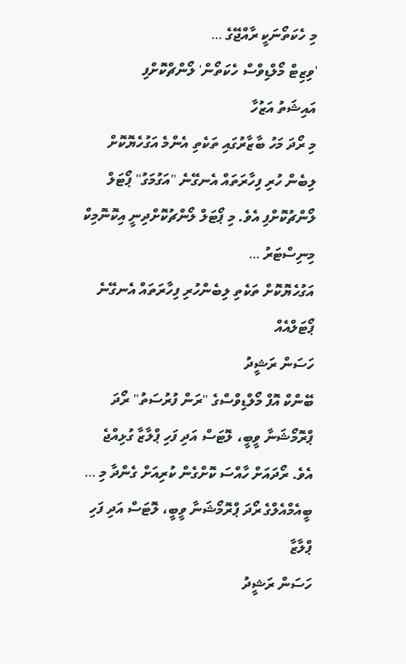މި ހެކަތޯނަކީ ރާއްޖޭގެ …
'ވިޒިޓް މޯލްޑިވްސް ހެކަތޯން' ލޯންޗްކޮށްފި
އައިޝަތު އަޒުހާ
މި ރޯދަ މަހު ބާޒާރުގައި ތަކެތި އެންމެ އަގުހެޔޮކޮށް ލިބެން ހުރި ފިހާރަތައް އެނގޭނެ "އަގުމަގު" ޕޯޓަލް ލޯންޗުކޮށްފި އެވެ. މި ޕޯޓަލް ލޯންޗުކޮށްދިނީ އިކޮނޮމިކް މިނިސްޓަރު …
އަގުހެޔޮކޮށް ތަކެތި ލިބެންހުރި ފިހާރަތައް އެނގޭނެ ޕޯޓަލްއެއް
ހަސަން ރަޝީދު
ބޭންކް އޮފް މޯލްޑިވްސްގެ "ރަން ފުރުސަތު" ރޯދަ ޕްރޮމޯޝަނާ ވީބީ، ލޮޓަސް އަދި ފަހި ޕްލާޒާ ގުޅިއްޖެ އެވެ. ރޯދައަށް ހާއްސަ ކޮށްގެން ކުރިއަށް ގެންދާ މި …
ބީއެމްއެލްގެ ރޯދަ ޕްރޮމޯޝަނާ ވީބީ، ލޮޓަސް އަދި ފަހި ޕްލާޒާ
ހަސަން ރަޝީދު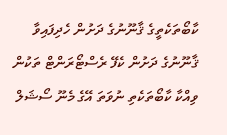ކާބޯތަކެތީގެ ޤާނޫނުގެ ދަށުން ހެދިފައިވާ ޤާނޫނުގެ ދަށުން ކެފޭ ރެސްޓޯރަންޓް ތަކުން ވިއްކާ ކާބޯތަކެތި ނުވަތަ އޭގެ މެނޫ ސޯޝަލް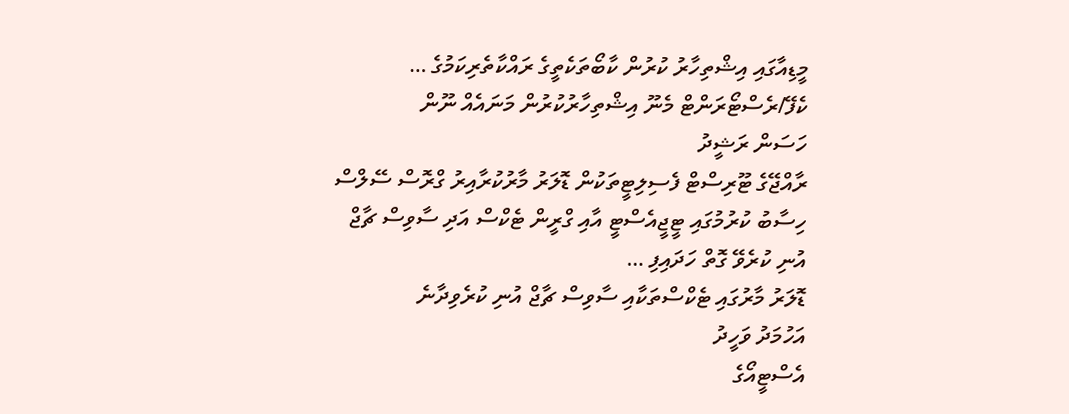މީޑިއާގައި އިޝްތިހާރު ކުރުން ކާބޯތަކެތީގެ ރައްކާތެރިކަމުގެ …
ކެފޭ/ރެސްޓޯރަންޓް މެނޫ އިޝްތިހާރުކުރުން މަނައެއް ނޫން
ހަސަން ރަޝީދު
ރާއްޖޭގެ ޓޫރިސްޓް ފެސިލިޓީތަކުން ޑޮލަރު މާރުކުރާއިރު ގްރޮސް ސޭލްސް ހިސާބު ކުރުމުގައި ޓީޖީއެސްޓީ އާއި ގްރީން ޓެކްސް އަދި ސާވިސް ޗާޖް އުނި ކުރެވޭ ގޮތް ހަދައިފި …
ޑޮލަރު މާރުގައި ޓެކްސްތަކާއި ސާވިސް ޗާޖް އުނި ކުރެވިދާނެ
އަހުމަދު ވަހީދު
އެސްޓީއޯގެ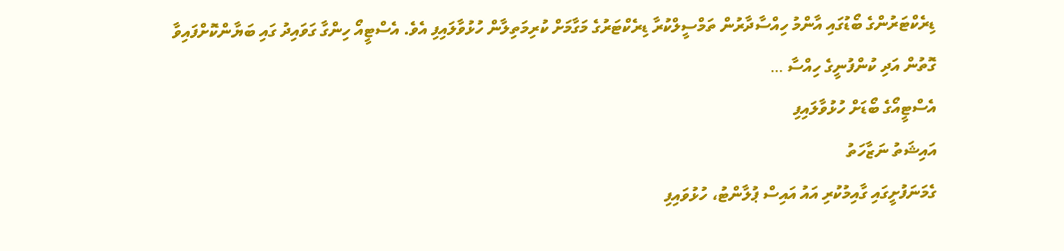ޑިރެކްޓަރުންގެ ބޯޑުގައި އާންމު ހިއްސާދާރުން ތަމްސީލްކުރާ ޑިރެކްޓަރުގެ މަގާމަށް ކުރިމަތިލާން ހުޅުވާލައިފި އެވެ. އެސްޓީއޯ ހިންގާ ގަވައިދު ގައި ބަޔާންކޮށްފައިވާ ގޮތުން އަދި ކުންފުނީގެ ހިއްސާ …
އެސްޓީއޯގެ ބޯޑަށް ހުޅުވާލައިފި
އައިޝަތު ނަޒާހަތު
ގެމަނަފުށީގައި ގާއިމުކުރި އައު އައިސް ޕުލާންޓު، ހުޅުވައިފި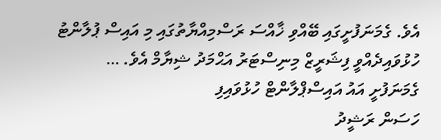އެވެ. ގެމަނަފުށީގައި ބޭއްވި ޚާއްސަ ރަސްމިއްޔާތުގައި މި އައިސް ޕުލާންޓު ހުޅުވައިދެއްވީ ފިޝަރީޒް މިނިސްޓަރު އަޙްމަދު ޝިޔާމް އެވެ. …
ގެމަނަފުށީ އައު އައިސްޕްލާންޓް ހުޅުވައިފި
ހަސަން ރަޝީދު